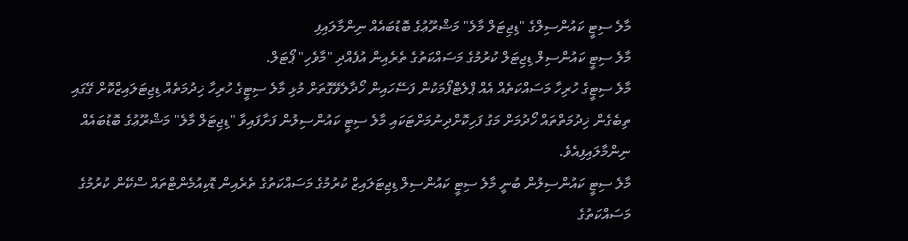މާލެ ސިޓީ ކައުންސިލްގެ "ޑިޖިޓަލް މާލެ" މަޝްރޫޢުގެ ބޮޑުބައެއް ނިންމާލައިފި
މާލެ ސިޓީ ކައުންސިލް ޑިޖިޓަލް ކުރުމުގެ މަސައްކަތުގެ ތެރެއިން އުފެއްދި "މާވެހި" ޕޯޓަލް.
މާލެ ސިޓީގެ ހުރިހާ މަސައްކަތެއް އެއް ޕްލެޓްފޯމަކުން ފަސޭހައިން ހޯދާލެވޭގޮތަށް މުޅި މާލެ ސިޓީގެ ހުރިހާ ޚިދުމަތެއް ޑިޖިޓަލައިޒްކޮށް ގޭގައި ތިބެގެން ޚިދުމަތްތައް ހޯދުމަށް މަގު ފަހިކޮށްދިނުމަށްޓަކައި މާލެ ސިޓީ ކައުންސިލުން ފަށާފައިވާ "ޑިޖިޓަލް މާލެ" މަޝްރޫޢުގެ ބޮޑުބައެއް ނިންމާލައިފިއެވެ.
މާލެ ސިޓީ ކައުންސިލުން ބުނީ މާލެ ސިޓީ ކައުންސިލް ޑިޖިޓަލައިޒް ކުރުމުގެ މަސައްކަތުގެ ތެރެއިން ޑޮކިއުމެންޓްތައް ސްކޭން ކުރުމުގެ މަސައްކަތުގެ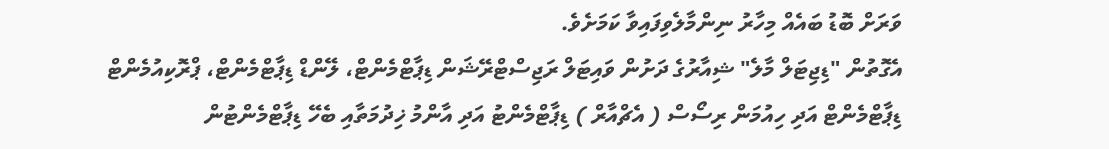ވަރަށް ބޮޑު ބައެއް މިހާރު ނިންމާލެވިފައިވާ ކަމަށެވެ.
އެގޮތުން "ޑިޖިޓަލް މާލެ" ޝިއާރުގެ ދަށުން ވައިޓަލް ރަޖިސްޓްރޭޝަން ޑިޕާޓްމެންޓް، ލޭންޑް ޑިޕާޓްމެންޓް، ޕްރޮކިއުމެންޓް ޑިޕާޓްމެންޓް އަދި ހިއުމަން ރިސޯސް ( އެޗްއާރް ) ޑިޕާޓްމެންޓު އަދި އާންމު ޚިދުމަތާއި ބެހޭ ޑިޕާޓްމެންޓުން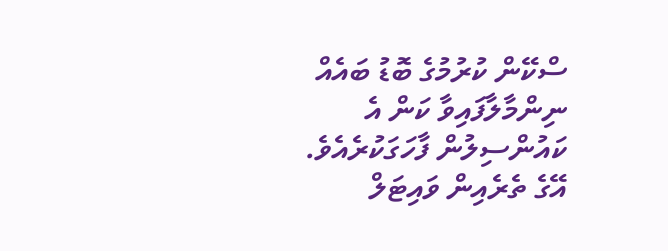ސްކޭން ކުރުމުގެ ބޮޑު ބައެއް ނިންމާލާފައިވާ ކަން އެ ކައުންސިލުން ފާހަގަކުރެއެވެ.
އޭގެ ތެރެއިން ވައިޓަލް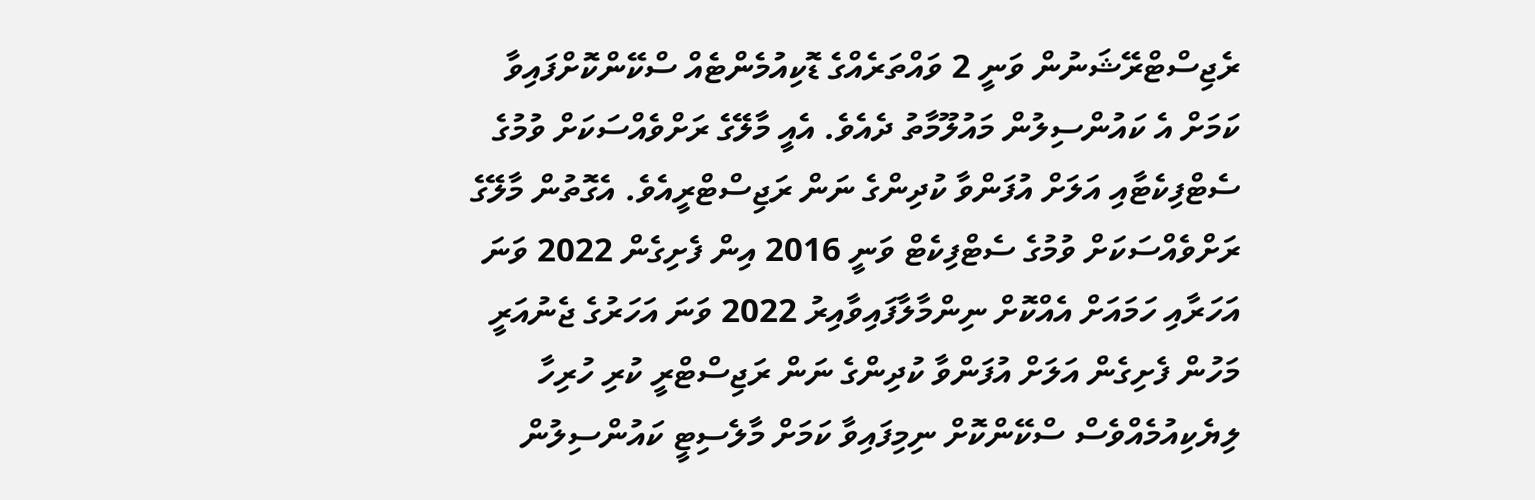ރެޖިސްޓްރޭޝަނުން ވަނީ 2 ވައްތަރެއްގެ ޑޮކިއުމެންޓެއް ސްކޭންކޮށްފައިވާ ކަމަށް އެ ކައުންސިލުން މައުލޫމާތު ދެއެވެ. އެއީ މާލޭގެ ރަށްވެއްސަކަށް ވުމުގެ ސެޓްފިކެޓާއި އަލަށް އުފަންވާ ކުދިންގެ ނަން ރަޖިސްޓްރީއެވެ. އެގޮތުން މާލޭގެ ރަށްވެއްސަކަށް ވުމުގެ ސެޓްފިކެޓް ވަނީ 2016 އިން ފެށިގެން 2022 ވަނަ އަހަރާއި ހަމައަށް އެއްކޮށް ނިންމާލާފައިވާއިރު 2022 ވަނަ އަހަރުގެ ޖެނުއަރީ މަހުން ފެށިގެން އަލަށް އުފަންވާ ކުދިންގެ ނަން ރަޖިސްޓްރީ ކުރި ހުރިހާ ލިޔެކިއުމެއްވެސް ސްކޭންކޮށް ނިމިފައިވާ ކަމަށް މާލެސިޓީ ކައުންސިލުން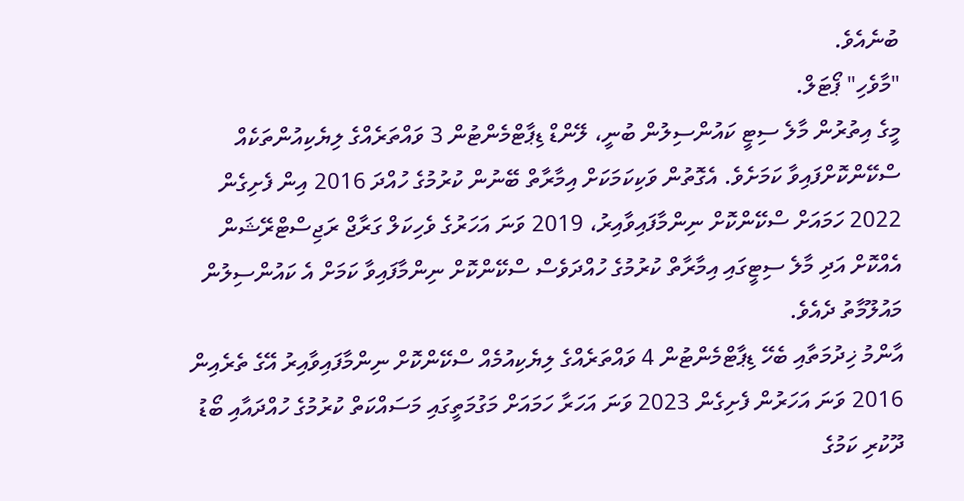ބުނެއެވެ.
"މާވެހި" ޕޯޓަލް.
މީގެ އިތުރުން މާލެ ސިޓީ ކައުންސިލުން ބުނީ، ލޭންޑް ޑިޕާޓްމެންޓުން 3 ވައްތަރެއްގެ ލިޔެކިއުންތަކެއް ސްކޭންކޮށްފައިވާ ކަމަށެވެ. އެގޮތުން ވަކިކަމަކަށް އިމާރާތް ބޭނުން ކުރުމުގެ ހުއްދަ 2016 އިން ފެށިގެން 2022 ހަމައަށް ސްކޭންކޮށް ނިންމާފައިވާއިރު، 2019 ވަނަ އަހަރުގެ ވެހިކަލް ގަރާޖް ރަޖިސްޓްރޭޝަން އެއްކޮށް އަދި މާލެ ސިޓީގައި އިމާރާތް ކުރުމުގެ ހުއްދަވެސް ސްކޭންކޮށް ނިންމާފައިވާ ކަމަށް އެ ކައުންސިލުން މައުލޫމާތު ދެއެވެ.
އާންމު ޚިދުމަތާއި ބެހޭ ޑިޕާޓްމެންޓުން 4 ވައްތަރެއްގެ ލިޔެކިއުމެއް ސްކޭންކޮށް ނިންމާފައިވާއިރު އޭގެ ތެރެއިން 2016 ވަނަ އަހަރުން ފެށިގެން 2023 ވަނަ އަހަރާ ހަމައަށް މަގުމަތީގައި މަސައްކަތް ކުރުމުގެ ހުއްދައާއި ބޯޑު ދޫކުރި ކަމުގެ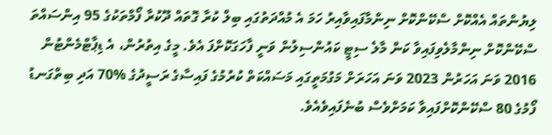ލިޔުންތައް އެއްކޮށް ސްކޭންކޮށް ނިންމާފައިވާއިރު ހަމަ އެ މުއްދަތުގައި ބިލް ކުރާ ގޮތައް ދޫކުރާ ފޯމްތަކުގެ 95 އިންސައްތަ ސްކޭންކޮށް ނިންމާލެވިފައިވާ ކަން މާލެ ސިޓީ ކައުންސިލުން ވަނީ ފާހަގަކޮށްފަ އެވެ. މީގެ އިތުރުން، އެ ޑިޕާޓްމެންޓުން 2016 ވަނަ އަހަރުން 2023 ވަނަ އަހަރަށް މަގުމަތީގައި މަސައްކަތް ކުރުމުގެ ފައިސާގެ ރަސީދުގެ %70 އަދި ބިތްގަނޑު ފޯމުގެ 80 ސްކޭންކޮށްފައިވާ ކަމަށްވެސް ބުނެފައިވެއެވެ.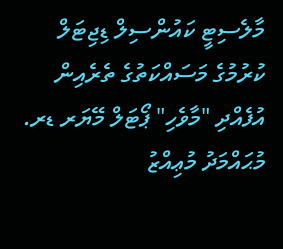މާލެސިޓީ ކައުންސިލް ޑިޖިޓަލް ކުރުމުގެ މަސައްކަތުގެ ތެރެއިން އުފެއްދި "މާވެހި" ޕޯޓަލް މޭޔަރ ޑރ. މުޙައްމަދު މުޢިއްޒު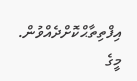އިފްތިތާޙްކޮށްދެއްވުން.
މީގެ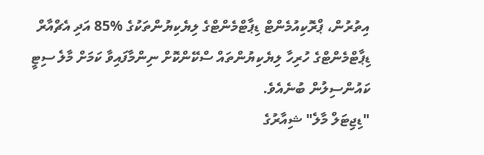އިތުރުން، ޕްރޮކިއުމެންޓް ޑިޕާޓްމެންޓްގެ ލިޔެކިޔުންތަކުގެ %85 އަދި އެޗްއާރް ޑިޕާޓްމެންޓްގެ ހުރިހާ ލިޔެކިޔުންތައް ސްކޭންކޮށް ނިންމާފައިވާ ކަމަށް މާލެ ސިޓީ ކައުންސިލުން ބުނެއެވެ.
"ޑިޖިޓަލް މާލެ" ޝިއާރުގެ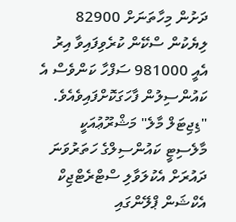ދަށުން މިހާތަނަށް 82900 ލިޔެކުން ސްކޭން ކުރެވިފައިވާ އިރު އެއީ 981000 ސަފްހާ ކަންވެސް އެ ކައުންސިލުން ފާހަގަކޮށްފައިވެއެވެ.
"ޑިޖިޓަލް މާލެ" މަޝްރޫޢުއަކީ މާލެސިޓީ ކައުންސިލްގެ ހަތަރުވަނަ ދައުރަށް އެކުލަވާލި ސްޓްރެޓްޖިކް އެކްޝަން ޕްލޭންގައި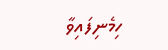ހިމެނިފައިވާ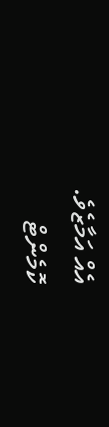އެއް އަމާޒެވެ.
ކޮމެންޓް